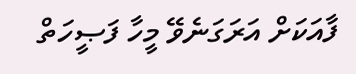ފާއަކަށް އަރަގަނެވޭ މީހާ ފަޞީހަތް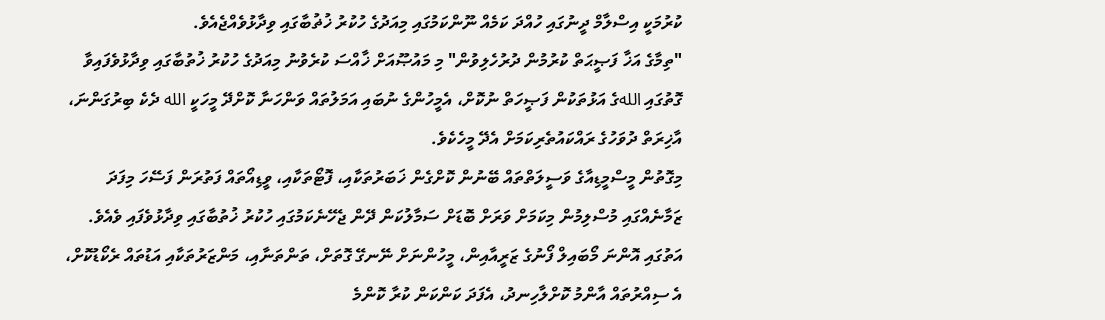ކުރުމަކީ އިސްލާމް ދީނުގައި ހުއްދަ ކަމެއް ނޫންކަމުގައި މިއަދުގެ ހުކުރު ޚުޡުބާގައި ވިދާޅުވެއްޖެއެވެ.
"ތިމާގެ އަޚާ ފަޞީޙަތް ކުރުމުން ދުރުހެލިވުން" މި މައުޞޫއަށް ޚާއްސަ ކުރެވުނު މިއަދުގެ ހުކުރު ޚުތުބާގައި ވިދާޅުވެފައިވާ ގޮތުގައި اللهގެ އަޅުތަކުން ފަޞީހަތް ނުކޮށް، އެމީހުންގެ ނުބައި އަމަލުތައް ވަންހަނާ ކޮށްދޭ މީހަކީ الله ދެކެ ބިރުގަންނަ، އާޚިރަތް ދުވަހުގެ ރައްކައުތެރިކަމަށް އެދޭ މީހެކެވެ.
މިގޮތުން މީސްމީޑިއާގެ ވަސީލަތްތައް ބޭނުން ކޮށްގެން ޚަބަރުތަކާއި، ފޮޓޯތަކާއި، ވީޑިއޯތައް ފަތުރަން ފަސޭހަ މިފަދަ ޒަމާނެއްގައި މުސްލިމުން މިކަމަށް ވަރަށް ބޮޑަށް ސަމާލުކަން ދޭން ޖެހޭނެކަމުގައި ހުކުރު ޚުތުބާގައި ވިދާޅުވެފައި ވެއެވެ.
އަތުގައި އޮންނަ މޯބައިލް ފޯނުގެ ޒަރީއާއިން، މީހުންނަށް ނޭނގޭ ގޮތަށް، ތަންތަނާއި، މަންޒަރުތަކާއި އަޑުތައް ރެކޯޑުކޮށް، އެ ސިއްރުތައް އާންމު ކޮށްލާހިނދު، އެފަދަ ކަންކަން ކުރާ ކޮންމެ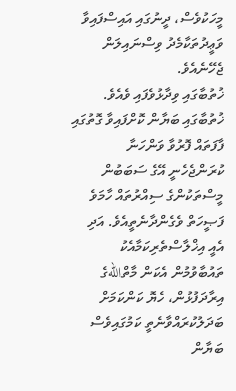މީހަކުވެސް، ދީނުގައި އައިސްފައިވާ ވަޢީދުތަކާމެދު ވިސްނައިލަން ޖެހޭނެއެވެ.
ޚުތުބާގައި ވިދާޅުވެފައި ވެއެވެ.
ޚުތުބާގައި ބަޔާން ކޮށްފައިވާ ގޮތުގައި ފާފަތައް ފޮރުވާ ވަންހަނާ ކުރަންޖެހެނީ އޭގެ ސަބަބުން މީސްތަކުންގެ ސިއްރުތައް ހާމަވެ ފަޞީހަތް ވެގެންދާނެތީއެވެ. އަދި އެއީ އިޚްލާސްތެރިކަމާއެކު ތައުބާވުމުން އެކަން މާތްاللهގެ އިރާދަފުޅުން، ހެޔޮ ކަންކަމަށް ބަދަލުކުރައްވާނެތީ ކަމުގައިވެސް ބަޔާން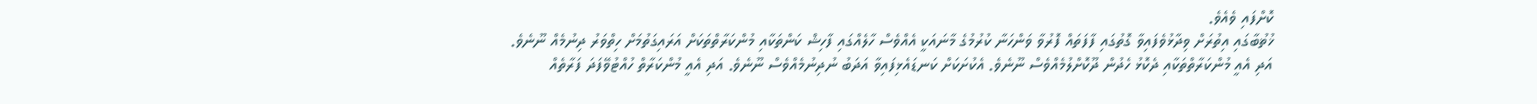ކޮށްފައި ވެއެވެ.
ޚުޡުބާގައި އިތުރަށް ވިދާޅުވެފައިވާ ގޮތުގައި ފާފަތައް ފޮރުވާ ވަންހަނާ ކުރުމުގެ މާނައަކީ އެއްވެސް ހާލެއްގައި ފާހިޝް ކަންތަކާއި މުންކަރާތްތަކަށް އަރައިގަތުމަށް ހިތްވަރު ދިނުމެއް ނޫނެވެ. އަދި އެއީ މުންކަރާތްތަކާއި ދެކޮޅު ހެދުން ދޫކޮށްލުމެއްވެސް ނޫނެވެ. އެކުށަކަށް ކަނޑައެޅިފައިވާ އަދަބު ނުދިނުމެއްވެސް ނޫނެވެ. އަދި އެއީ މުންކަރާތް ހުއްޓުވޭފަދަ ފަރާތެއް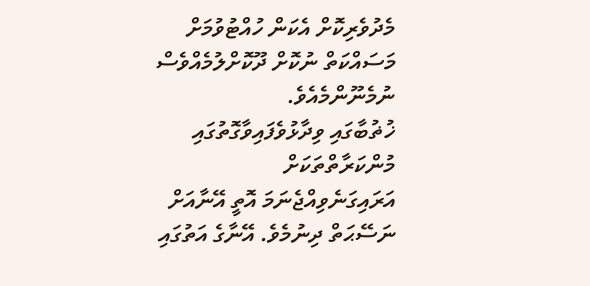މެދުވެރިކޮށް އެކަން ހުއްޓުވުމަށް މަސައްކަތް ނުކޮށް ދޫކޮށްލުމެއްވެސް ނުމެނޫންމެއެވެ.
ޚުޡުބާގައި ވިދާޅުވެފައިވާގޮތުގައި މުންކަރާތްތަކަށް އަރައިގަނެވިއްޖެނަމަ އޮތީ އޭނާއަށް ނަސޭޙަތް ދިނުމެވެ. އޭނާގެ އަތުގައި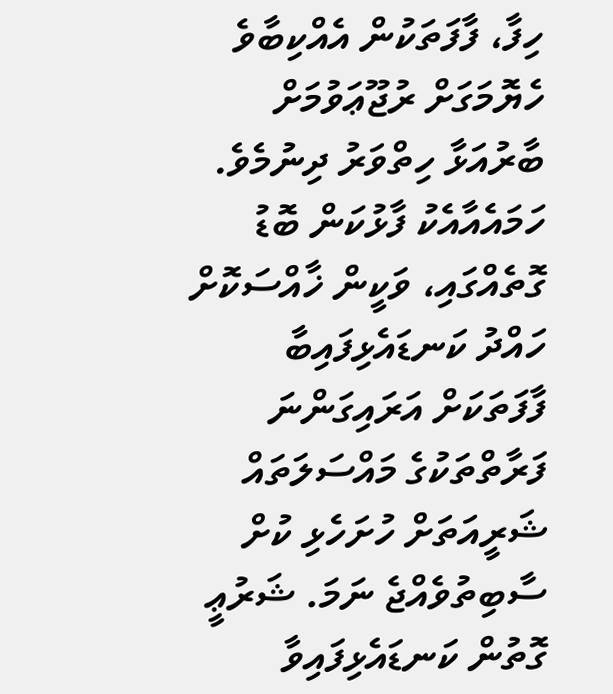ހިފާ، ފާފަތަކުން އެއްކިބާވެ ހެޔޮމަގަށް ރުޖޫޢަވުމަށް ބާރުއަޅާ ހިތްވަރު ދިނުމެވެ.
ހަމައެއާއެކު ފާޅުކަން ބޮޑު ގޮތެއްގައި، ވަކީން ޚާއްސަކޮށް ހައްދު ކަނޑައެޅިފައިބާ ފާފަތަކަށް އަރައިގަންނަ ފަރާތްތަކުގެ މައްސަލަތައް ޝަރީއަތަށް ހުށަހެޅި ކުށް ސާބިތުވެއްޖެ ނަމަ. ޝަރުޢީ ގޮތުން ކަނޑައެޅިފައިވާ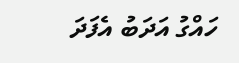ހައްގު އަދަބު އެފަދަ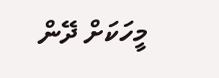މީހަކަށް ދޭން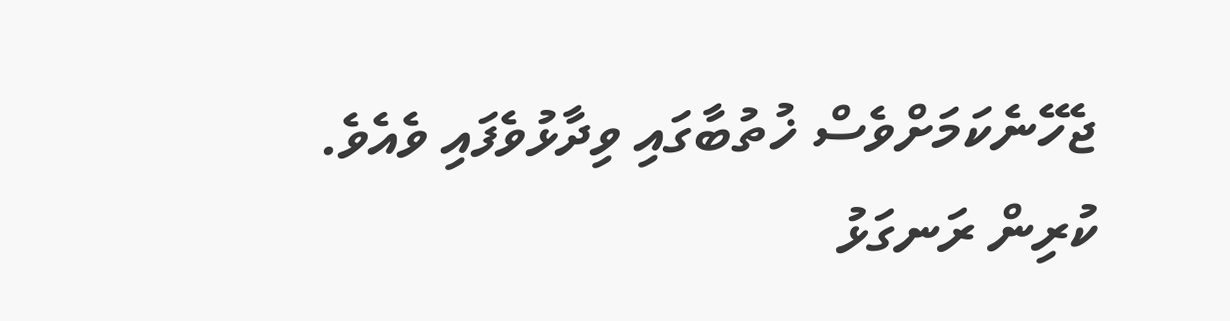ޖެހޭނެކަމަށްވެސް ޚުތުބާގައި ވިދާޅުވެފައި ވެއެވެ.
ކުރިން ރަނގަޅު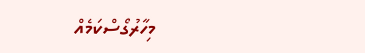މިހާރުގޯސްކަމެއް